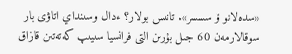«سدەلانو ۆ سسسر». تانىس بولار؟ ءدال وسىنداي اتاۋى بار سوقالارمەن 60 جىل بۇرىن التى فرانسيا سىيىپ كەتەتىن قازاق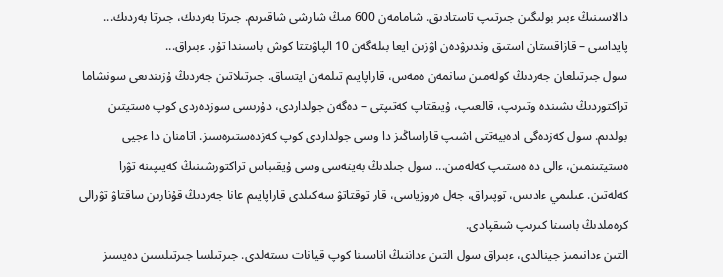دالاسىنىڭ ءبىر بولىگىن جىرتىپ تاستادىق. شامامەن 600 مىڭ شارشى شاقىرىم. جىرتا بەردىك، جىرتا بەردىك... پايداسى – قازاقستان استىق وندىرۋدەن اۋزىن ايعا بىلەگەن 10 الپاۋىتتا كوش باسىندا تۇر. ءبىراق...
سول جىرتىلعان جەردىڭ كولەمىن سانمەن ەمەس، قاراپايىم تىلمەن ايتساق. جىرتىلاتىن جەردىڭ ۇزىندىعى سونشاما تراكتوردىڭ ىشىندە وتىرىپ، قالعىپ، ۇيىقتاپ كەتىپتى – دەگەن جولداردى، دۇرىسى سوزدەردى كوپ ەستيتىن بولدىم. سول كەزدەگى ادەبيەتتى اشىپ قاراساڭىز دا وسى جولداردى كوپ كەزدەستىرەسىز. اتامنان دا ءجيى ەستيتىنمىن، ءالى دە ەستىپ كەلەمىن... سول جىلدىڭ بەينەسى وسى ۇيقىباس تراكتورشىنىڭ كەيىپىنە تۋرا كەلەتىن. عىلىمي ءادىس، توپىراق، جەل ەروزياسى، قار توقتاتۋ سەكىلدى قاراپايىم عانا جەردىڭ قۇنارىن ساقتاۋ تۋرالى كرەملدىڭ باسىنا كىرىپ شىقپادى.
التىن ءدانىمىز جينالدى، ءبىراق سول التىن ءداننىڭ اناسىنا كوپ قيانات ىستەلدى. جىرتىلسا جىرتىلسىن دەيسىز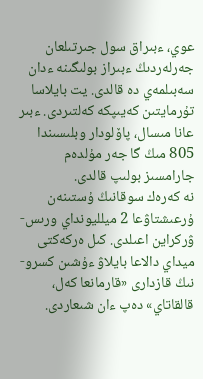عوي، ءبىراق سول جىرتىلعان جەرلەردىڭ ءبىراز بولىگىنە ءدان سەبىلمەي دە قالدى. يت بايلاسا تۇرمايتىن كەيىپكە كەلتىردى. ءبىر عانا مىسال، پاۆلودار وبلىسىندا 805 مىڭ گا جەر مۇلدەم جارامسىز بولىپ قالدى.
نە كەرەك سوقانىڭ ۇستىنەن ۇرعىشتاۋعا 2 ميلليونداي ورىس-ۋركراين اعىلدى. كىل ەركەكتى ميداي دالاعا بايلاۋ ءۇشىن كسرو-نىڭ قازدارى «قارمانعا كەل، قالقاتاي» دەپ ءان شىعاردى.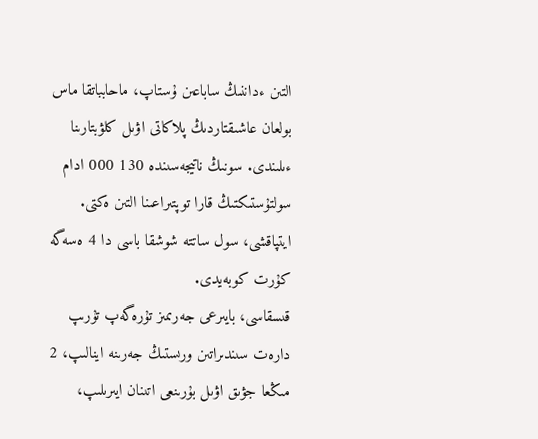التىن ءداننىڭ ساباعىن ۇستاپ، ماحابباتقا ماس بولعان عاشىقتاردىڭ پلاكاتى اۋىل كلۋبتارىنا ءىلىندى. سونىڭ ناتيجەسىندە 130 000 ادام سولتۇستىكتىڭ قارا توپتىراعىنا التىن ەكتى. ايتپاقشى، سول ساتتە شوشقا باسى دا 4 ەسەگە كۇرت كوبەيدى.
قىسقاسى، بايىرعى جەرىمىز تۇرەگەپ تۇرىپ دارەت سىندىراتىن ورىستىڭ جەرىنە اينالىپ، 2 مىڭعا جۋىق اۋىل بۇرىنعى اتىنان ايىرىلىپ،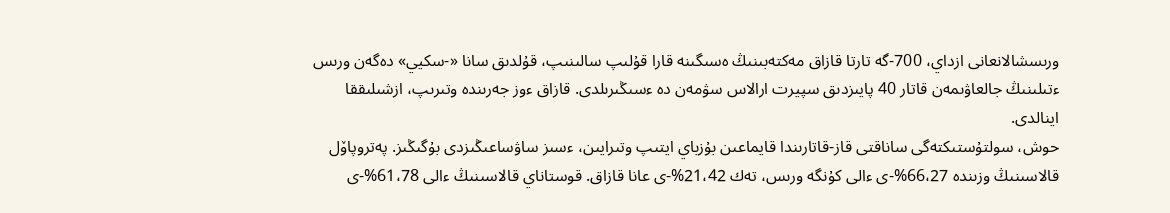ورىسشالانعانى ازداي، 700-گە تارتا قازاق مەكتەبىنىڭ ەسىگىنە قارا قۇلىپ سالىنىپ، قۇلدىق سانا «-سكيي» دەگەن ورىس ءتىلىنىڭ جالعاۋىمەن قاتار 40 پايىزدىق سپيرت ارالاس سۋمەن دە ءسىڭىرىلدى. قازاق ءوز جەرىندە وتىرىپ، ازشىلىققا اينالدى.
حوش، سولتۇستىكتەگى ساناقتى قاز-قاتارىندا قايماعىن بۇزباي ايتىپ وتىرايىن، ءسىز ساۋساعىڭىزدى بۇگىڭىز. پەتروپاۆل قالاسىنىڭ وزىندە 66،27%-ى ءالى كۇنگە ورىس، تەك 21،42%-ى عانا قازاق. قوستاناي قالاسىنىڭ ءالى 61،78%-ى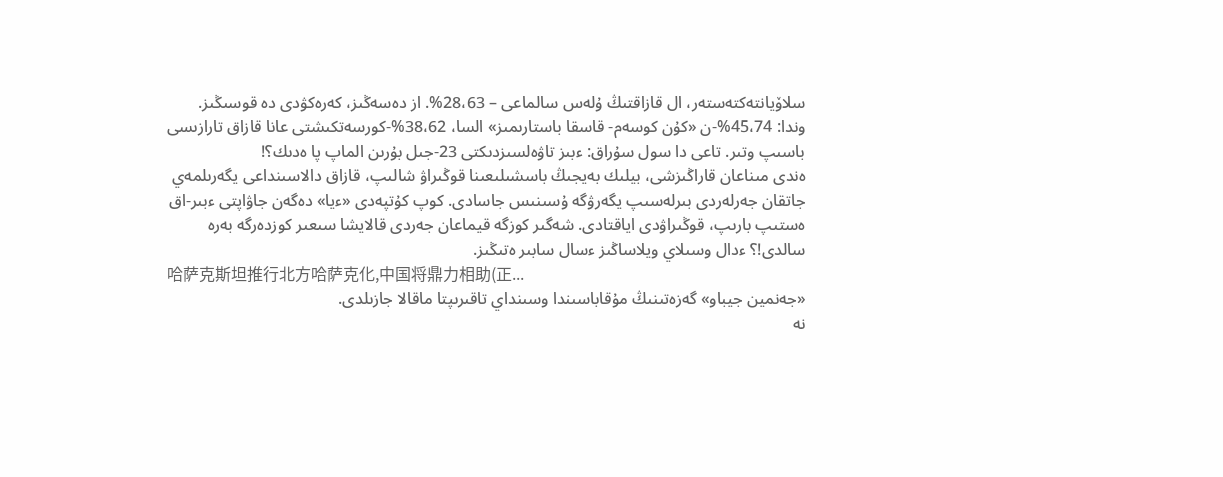سلاۆيانتەكتەستەر، ال قازاقتىڭ ۇلەس سالماعى – 28،63%. از دەسەڭىز، كەرەكۋدى دە قوسىڭىز. وندا: 45،74%-ن «كۇن كوسەم- قاسقا باستارىمىز» السا، 38،62%-كورسەتكىشتى عانا قازاق تارازىسى باسىپ وتىر. تاعى دا سول سۇراق: ءبىز تاۋەلسىزدىكتى 23-جىل بۇرىن الماپ پا ەدىك؟!
ەندى مىناعان قاراڭىزشى، بيلىك بەيجىڭ باسشىلىعىنا قوڭىراۋ شالىپ، قازاق دالاسىنداعى يگەرىلمەي جاتقان جەرلەردى بىرلەسىپ يگەرۋگە ۇسىنىس جاسادى. كوپ كۇتپەدى «ءيا» دەگەن جاۋاپتى ءبىر-اق ەستىپ بارىپ، قوڭىراۋدى اياقتادى. شەگىر كوزگە قيماعان جەردى قالايشا سىعىر كوزدەرگە بەرە سالدى!؟ ءدال وسىلاي ويلاساڭىز ءسال سابىر ەتىڭىز.
哈萨克斯坦推行北方哈萨克化,中国将鼎力相助(正...
«جەنمين جيباو» گەزەتىنىڭ مۇقاباسىندا وسىنداي تاقىرىپتا ماقالا جازىلدى.
نە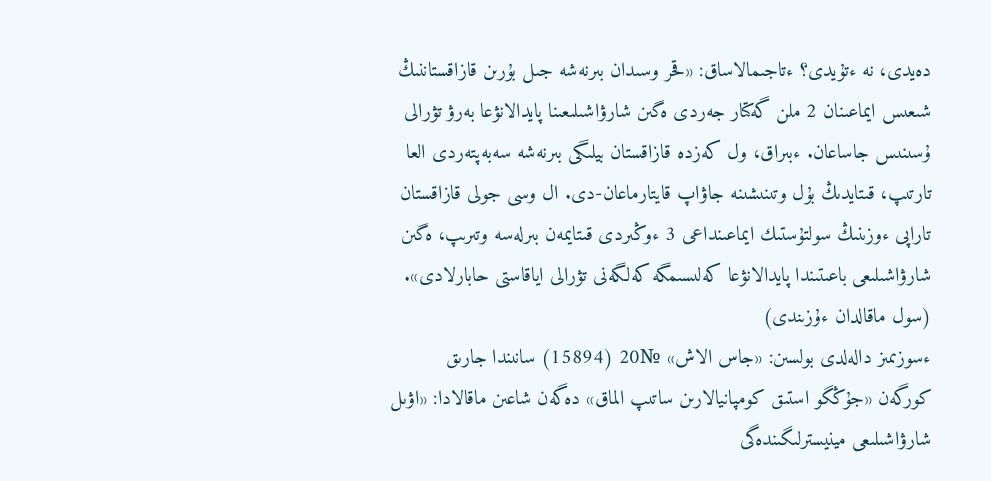دەيدى، نە ءتۇيدى؟ ءتاجىمالاساق: «قحر وسىدان بىرنەشە جىل بۇرىن قازاقستاننىڭ شىعىس ايماعىنان 2 ملن گەكتار جەردى ەگىن شارۋاشىلىعىنا پايدالانۋعا بەرۋ تۋرالى ۇسىنىس جاساعان. ءبىراق، ول كەزدە قازاقستان بيلىگى بىرنەشە سەبەپتەردى العا تارتىپ، قىتايدىڭ بۇل وتىنىشىنە جاۋاپ قايتارماعان-دى. ال وسى جولى قازاقستان تاراپى ءوزىنىڭ سولتۇستىك ايماعىنداعى 3 ءوڭىردى قىتايمەن بىرلەسە وتىرىپ، ەگىن شارۋاشىلىعى باعىتىندا پايدالانۋعا كەلىسىمگە كەلگەنى تۋرالى اياقاستى حابارلادى». (سول ماقالدان ءۇزىندى)
ءسوزىمىز دالەلدى بولسىن: «جاس الاش» №20 (15894) سانىندا جارىق كورگەن «جۇڭگو استىق كومپانيالارىن ساتىپ الماق» دەگەن شاعىن ماقالادا: «اۋىل شارۋاشىلىعى مينيسترلىگىندەگى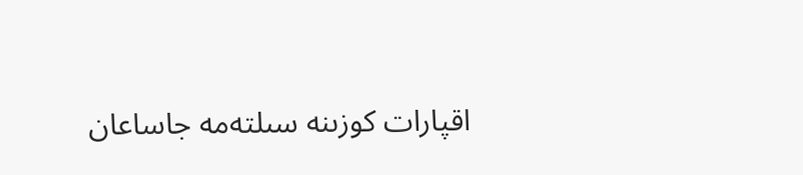اقپارات كوزىنە سىلتەمە جاساعان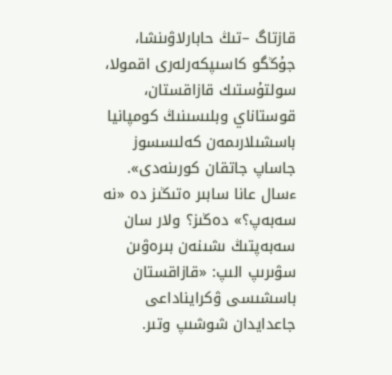قازتاگ –تىڭ حابارلاۋىنشا، جۇڭگو كاسىپكەرلەرى اقمولا، سولتۇستىك قازاقستان، قوستاناي وبلىسىنىڭ كومپانيا باسشىلارىمەن كەلىسسوز جاساپ جاتقان كورىنەدى». ءسال عانا سابىر ەتىڭىز دە «نە سەبەپ؟» دەڭىز؟ ولار سان سەبەپتىڭ ىشىنەن بىرەۋىن سۋىرىپ الىپ: «قازاقستان باسشىسى ۋكرايناداعى جاعدايدان شوشىپ وتىر.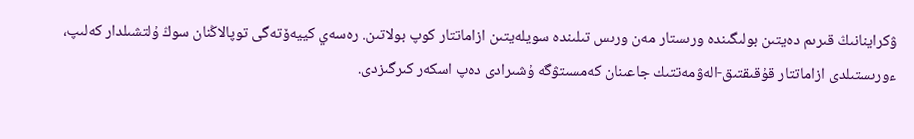ۋكراينانىڭ قىرىم دەيتىن بولىگىندە ورىستار مەن ورىس تىلىندە سويلەيتىن ازاماتتار كوپ بولاتىن. رەسەي كييەۆتەگى توپالاڭنان سوڭ ۇلتشىلدار كەلىپ، ءورىستىلدى ازاماتتار قۇقىقتىق-الەۋمەتتىك جاعىنان كەمسىتۋگە ۇشىرادى دەپ اسكەر كىرگىزدى.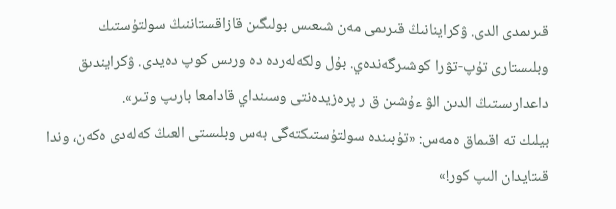قىرىمدى الدى. ۋكراينانىڭ قىرىمى مەن شىعىس بولىگىن قازاقستاننىڭ سولتۇستىك وبلىستارى تۇپ-تۋرا كوشىرگەندەي. بۇل ولكەلەردە دە ورىس كوپ دەيدى. ۋكرايندىق داعدارىستىڭ الدىن الۋ ءۇشىن ق ر پرەزيدەنتى وسىنداي قادامعا بارىپ وتىر».
بيلىك تە اقىماق ەمەس: «تۇبىندە سولتۇستىكتەگى بەس وبلىستى العىڭ كەلەدى ەكەن، وندا قىتايدان الىپ كور!»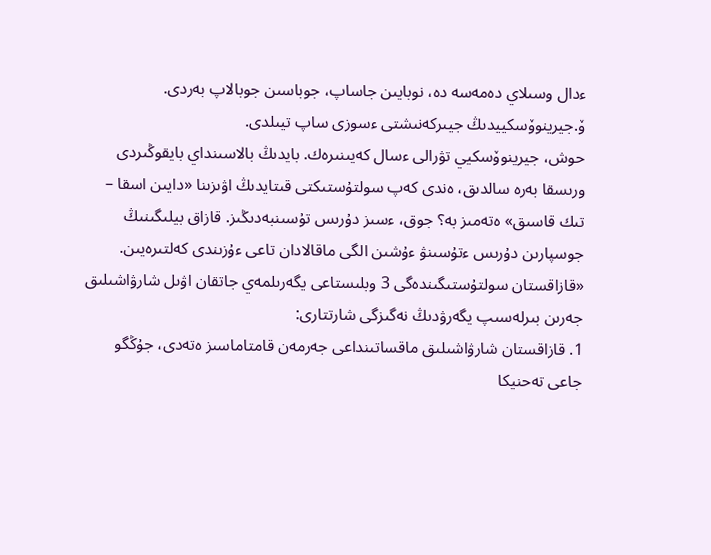ءدال وسىلاي دەمەسە دە، نوبايىن جاساپ، جوباسىن جوبالاپ بەردى. ۆ.جيرينوۆسكييدىڭ جيىركەنىشتى ءسوزى ساپ تيىلدى.
حوش، جيرينوۆسكيي تۋرالى ءسال كەيىنىرەك. بايدىڭ بالاسىنداي بايقوڭىردى ورىسقا بەرە سالدىق، ەندى كەپ سولتۇستىكتى قىتايدىڭ اۋىزىنا «دايىن اسقا – تىك قاسىق» ەتەمىز بە؟ جوق، ءسىز دۇرىس تۇسىنبەدىڭىز. قازاق بيلىگىنىڭ جوسپارىن دۇرىس ءتۇسىنۋ ءۇشىن الگى ماقالادان تاعى ءۇزىندى كەلتىرەيىن.
«قازاقستان سولتۇستىگىندەگى 3 وبلىستاعى يگەرىلمەي جاتقان اۋىل شارۋاشىلىق جەرىن بىرلەسىپ يگەرۋدىڭ نەگىزگى شارتتارى:
1. قازاقستان شارۋاشىلىق ماقساتىنداعى جەرمەن قامتاماسىز ەتەدى، جۇڭگو جاعى تەحنيكا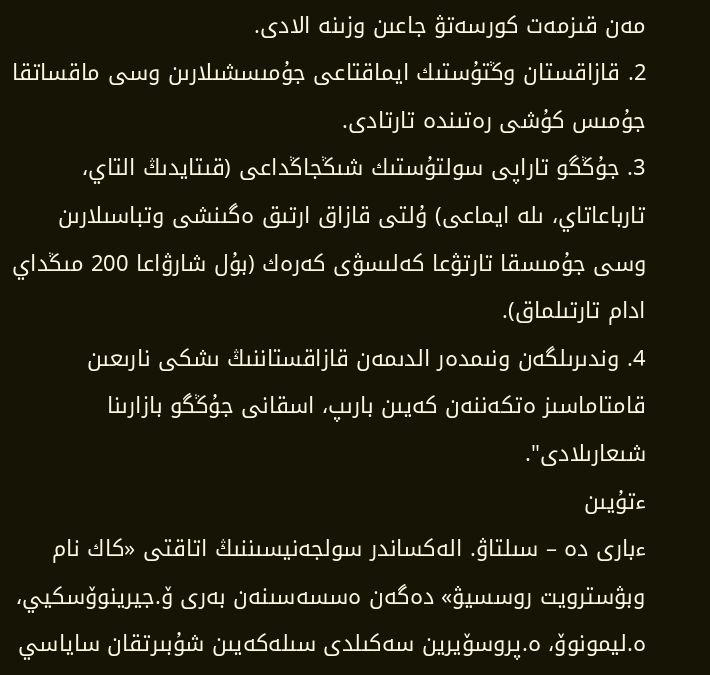مەن قىزمەت كورسەتۋ جاعىن وزىنە الادى.
2. قازاقستان وڭتۇستىك ايماقتاعى جۇمىسشىلارىن وسى ماقساتقا جۇمىس كۇشى رەتىندە تارتادى.
3. جۇڭگو تاراپى سولتۇستىك شىڭجاڭداعى (قىتايدىڭ التاي، تارباعاتاي، ىلە ايماعى) ۇلتى قازاق ارتىق ەگىنشى وتباسىلارىن وسى جۇمىسقا تارتۋعا كەلىسۋى كەرەك (بۇل شارۋاعا 200 مىڭداي ادام تارتىلماق).
4. وندىرىلگەن ونىمدەر الدىمەن قازاقستاننىڭ ىشكى نارىعىن قامتاماسىز ەتكەننەن كەيىن بارىپ، اسقانى جۇڭگو بازارىنا شىعارىلادى".
ءتۇيىن
ءبارى دە – سىلتاۋ. الەكساندر سولجەنيسىننىڭ اتاقتى «كاك نام وبۋسترويت روسسيۋ» دەگەن ەسسەسىنەن بەرى ۆ.جيرينوۆسكيي، ە.ليمونوۆ، ە.پروسۆيرين سەكىلدى سىلەكەيىن شۇبىرتقان ساياسي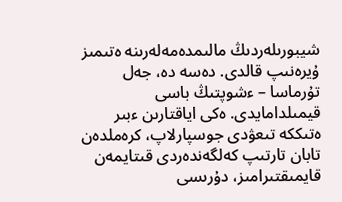شيبورىلەردىڭ مالىمدەمەلەرىنە ەتىمىز ۇيرەنىپ قالدى. دەسە دە، جەل تۇرماسا – ءشوپتىڭ باسى قيمىلدامايدى. ەكى اياقتارىن ءبىر ەتىككە تىعۋدى جوسپارلاپ، كرەملدەن تابان تارتىپ كەلگەندەردى قىتايمەن قايمىقتىرامىز، دۇرىسى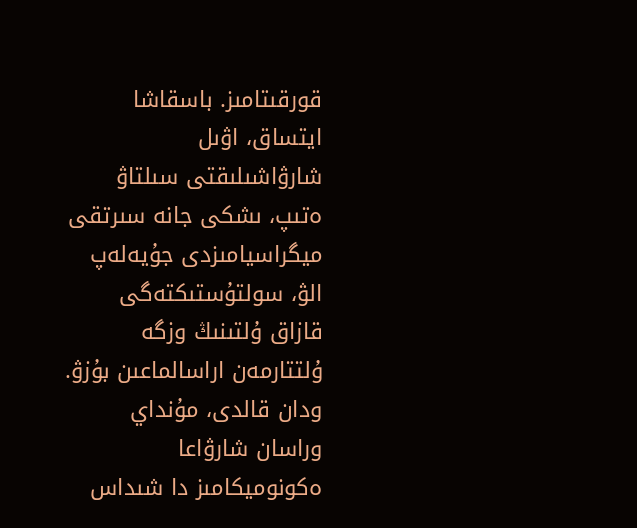قورقىتامىز. باسقاشا ايتساق، اۋىل شارۋاشىلىقتى سىلتاۋ ەتىپ، ىشكى جانە سىرتقى ميگراسيامىزدى جۇيەلەپ الۋ، سولتۇستىكتەگى قازاق ۇلتىنىڭ وزگە ۇلتتارمەن اراسالماعىن بۇزۋ. ودان قالدى، مۇنداي وراسان شارۋاعا ەكونوميكامىز دا شىداس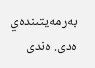بەرمەيتىندەي ەدى. ەندى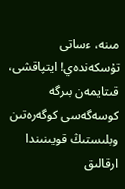مىنە، ءساتى تۇسكەندەي! ايتپاقشى، قىتايمەن بىرگە كوسەگەسى كوگەرەتىن وبلىستىڭ قويىنىندا ارقالىق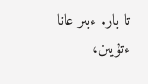تا بار. ءبىر عانا ءتۇيىن،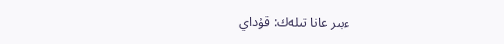ءبىر عانا تىلەك: قۇداي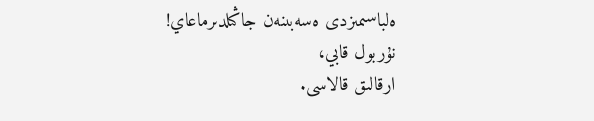ەلباسىمىزدى ەسەبىنەن جاڭىلدىرماعاي!
نۇربول قابي،
ارقالىق قالاسى.